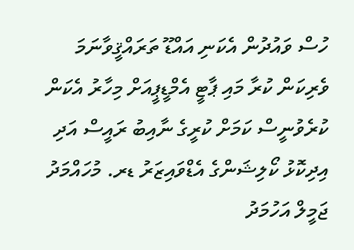ހުސް ވައުދުން އެކަނި އައްޑޫ ތަރައްޤީވާނަމަ ވެރިކަން ކުރާ މައި ޕާޓީ އެމްޑީޕީއަށް މިހާރު އެކަން ކުރެވުނީސް ކަމަށް ކުރީގެ ނާއިބު ރައީސް އަދި އިދިކޮޅު ކޯލިޝަންގެ އެޑްވައިޒަރު ޑރ. މުހައްމަދު ޖަމީލް އަހުމަދު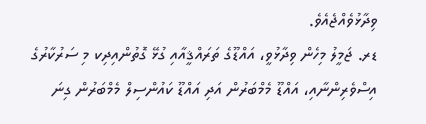ވިދާޅުވެއްޖެއެވެ.
ޑރ. ޖަމީލު މިހެން ވިދާޅުވީ، އައްޑޫގެ ތަރައްޤީއާއި ގުޅޭ ގޮތުންއިދިކ މި ސަރުކާރުގެ އިސްވެރިންނާއި، އައްޑޫ މެމްބަރުން އަދި އައްޑޫ ކައުންސިލް މެމްބަރުން ގިނަ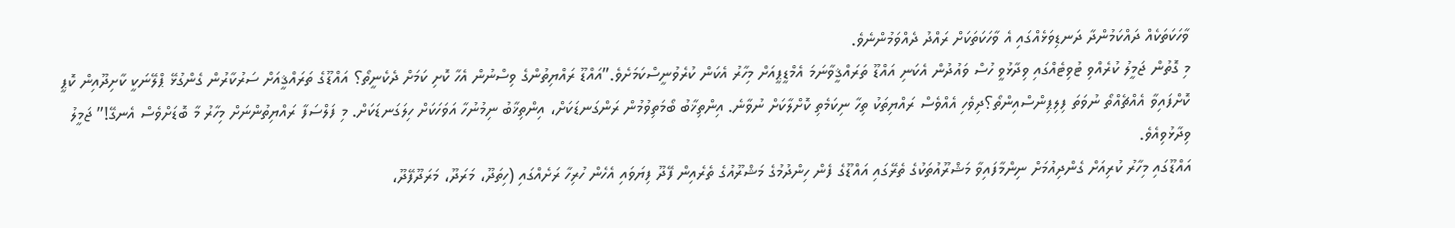ވާހަކަތަކެއް ދައްކަމުންދާ ދަނޑިވަޅެއްގައި އެ ވާހަކަތަކަށް ރައްދު ދެއްވަމުންނެވެ.
މި ގޮތުން ޖަމީލު ކުރެއްވި ޓުވިޓެއްގައި ވިދާޅުވީ ހުސް ވައުދުން އެކަނި އައްޑޫ ތަރައްޤީވާނަމަ އެމްޑީޕީއަށް މިހާރު އެކަން ކުރެވުނީސްކަމަށެވެ.”އައްޑޫ ރައްޔިތުންގެ ވިސްނުން އެހާ ކޮށި ކަމަށް ދެކެނީތޯ؟ އައްޑޫގެ ތަރައްޤީއަށް ސަރުކާރުން ގެންގުޅޭ ޕްލޭނަކީ ކާށިދޫއިން ކޮޕީ ކޮށްފައިވާ އެއްޗެއްތޯ ނުވަތަ ފިލިޕިންސްއިންތޯ؟ދިވެހި އެއްވެސް ރައްޔިތަކު ތިހާ ނިކަމެތި ކޮށްލާކަށް ނުވާނެ. އިންތިޚާބު ބޯމަތިވުމުން ރަންގަނޑަކަށް، އިންތިޚާބު ނިމުނުހާ އަވަހަކަށް ހިލަގަނޑަކަށް. މި ފަލްސަފާ ރައްޔިތުންނަށް މިހާރު މާ ބޮޑަށްވެސް އެނގޭ!” ޖަމީލު ވިދާޅުވިއެވެ.
އައްޑޫގައި މިހާރު ކުރިއަށް ގެންދިއުމަށް ނިންމާފައިވާ މަޝްރޫއުތަކުގެ ތެރޭގައި އައްޑޫގެ ފެން ހިންދުމުގެ މަޝްރޫއުގެ ތެރެއިން ފޭދޫ ފިޔަވައި އެހެން ހުރިހާ ރަށެއްގައި (ހިތަދޫ، މަރަދޫ، މަރަދޫފޭދޫ،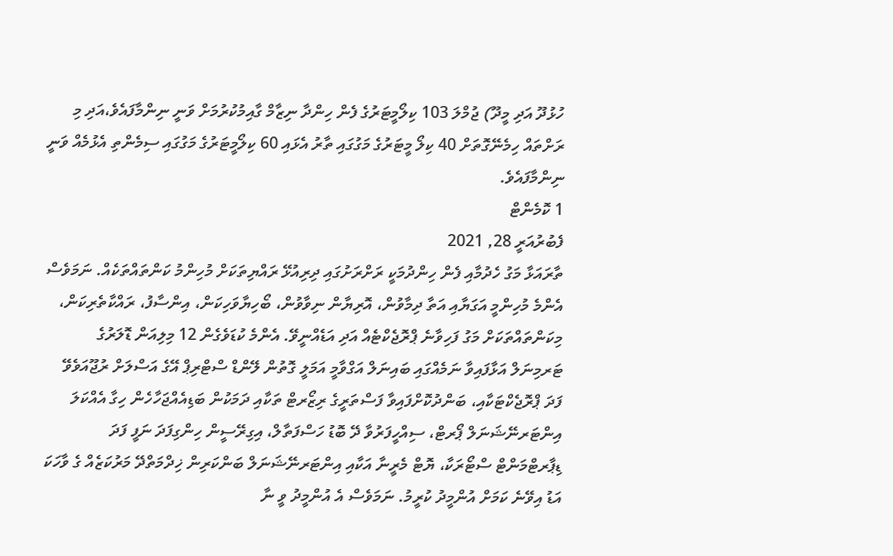ހުޅުދޫ އަދި މީދޫ) ޖުމްލަ 103 ކިލޯމީޓަރުގެ ފެން ހިންދާ ނިޒާމް ގާއިމުކުރުމަށް ވަނީ ނިންމާފައެވެ،އަދި މި ރަށްތައް ހިމެނޭގޮތަށް 40 ކިލޯ މީޓަރުގެ މަގުގައި ތާރު އެޅައި 60 ކިލޯމީޓަރުގެ މަގުގައި ސިމެންތި އެޅުމެއް ވަނީ ނިންމާފައެވެ.
1 ކޮމެންޓް
ފެބުރުއަރީ 28, 2021
ތާރައަޅާ މަގު ހެދުމާއި ފެން ހިންދުމަކީ ރަށްރަށުގައި ދިރިއުޅޭ ރައްޔިތަކަށް މުހިންމު ކަންތައްތަކެއް. ނަމަވެސް އެންމެ މުހިންމީ އަގަޔާއި އަތާ ދިމާވުން، އޮރިޔާން ނިވާވުން، ބޯހިޔާވަހިކަން، އިންސާފު، ރައްކާތެރިކަން، މިކަންތައްތަކަށް މަގު ފަހިވާނެ ޕްރޮޖެކްޓެއް އަދި އަޑެއްނީވޭ. އެންމެ ކުޑަވެގެން 12 މިލިއަން ޑޮލަރުގެ ޓަރމިނަލް އަޅާފައިވާ ނަމެއްގައި ބައިނަލް އަގްވާމީ އަމަލީ ގޮތުން ލޭންޑް ސްޓްރިޕް އޭގެ އަސްލަށް ރުޖޫއަވެވޭ ފަދަ ޕްރޮޖެކްޓަކާއި، ބަންދުކޮށްފައިވާ ފަސްތަރީގެ ރިޒޯރޓް ތަކާއި ދަމަކުން ބަޑިއެއްޖަހާހެން ހިގާ އެއްކަލަ އިންޓަރނޭޝަނަލް ޕޯރޓް، ސިއްހީފަރުވާ ދޭ ބޮޑު ހަސްފަތާލް، އިގިރޭސީން ހިންގިފަދަ ނަފީ ފަދަ ޑިޕާރޓްމަންޓް ސްޓޯރަކާ، ޔޮޓް މެރީނާ އަކާއި އިންޓަރނޭޝަނަލް ބަންކަރިން ޚިދްމަތްދޭ މަރުކަޒެއް ގެ ވާހަކަ އަޑު އިވޭނެ ކަމަށް އުންމީދު ކުރީމު. ނަމަވެސް އެ އުންމީދު ވީ ނާ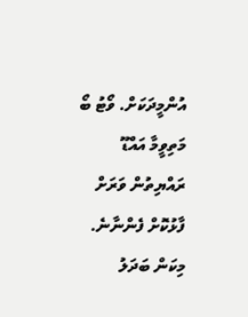އުންމީދަކަށް. ވޯޓު ބޯ މަތިވީމާ އައްޑޫ ރައްޔިތުން ވަރަށް ފާޅުކޮށް ފެންނާނެ. މިކަން ބަދަލު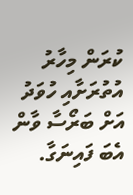ކުރަން މިހާރު އުތުރަށާއި ހުވަދު އަށް ބަރޯސާ ވާން އެބަ ފައިނަގާ.